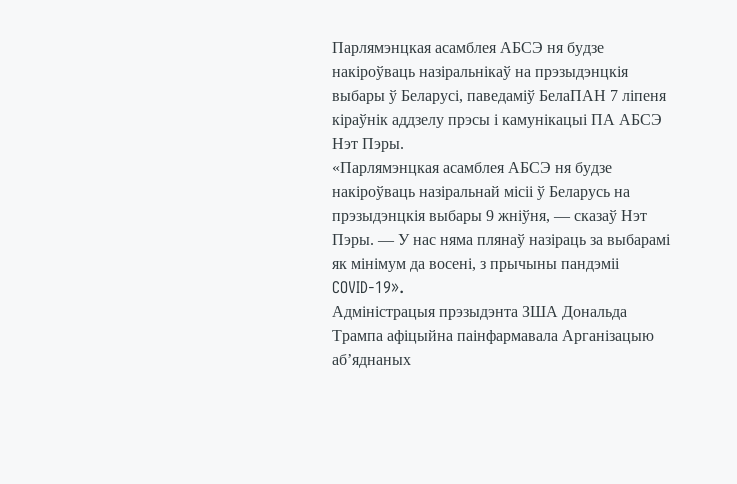Парлямэнцкая асамблея АБСЭ ня будзе накіроўваць назіральнікаў на прэзыдэнцкія выбары ў Беларусі, паведаміў БелаПАН 7 ліпеня кіраўнік аддзелу прэсы і камунікацыі ПА АБСЭ Нэт Пэры.
«Парлямэнцкая асамблея АБСЭ ня будзе накіроўваць назіральнай місіі ў Беларусь на прэзыдэнцкія выбары 9 жніўня, — сказаў Нэт Пэры. — У нас няма плянаў назіраць за выбарамі як мінімум да восені, з прычыны пандэміі COVID-19».
Адміністрацыя прэзыдэнта ЗША Дональда Трампа афіцыйна паінфармавала Арганізацыю аб’яднаных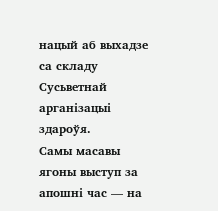нацый аб выхадзе са складу Сусьветнай арганізацыі здароўя.
Самы масавы ягоны выступ за апошні час — на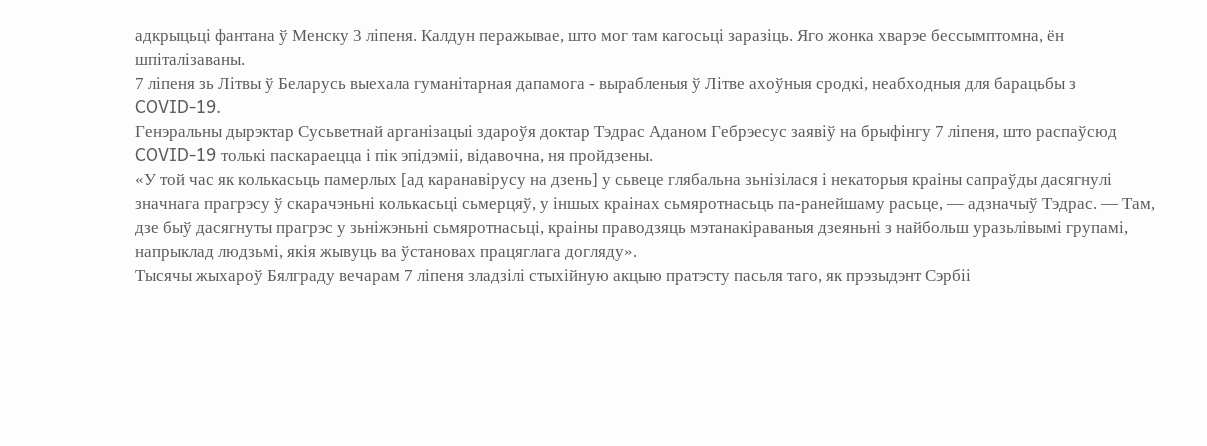адкрыцьці фантана ў Менску 3 ліпеня. Калдун перажывае, што мог там кагосьці заразіць. Яго жонка хварэе бессымптомна, ён шпіталізаваны.
7 ліпеня зь Літвы ў Беларусь выехала гуманітарная дапамога - вырабленыя ў Літве ахоўныя сродкі, неабходныя для барацьбы з COVID-19.
Генэральны дырэктар Сусьветнай арганізацыі здароўя доктар Тэдрас Аданом Гебрэесус заявіў на брыфінгу 7 ліпеня, што распаўсюд COVID-19 толькі паскараецца і пік эпідэміі, відавочна, ня пройдзены.
«У той час як колькасьць памерлых [ад каранавірусу на дзень] у сьвеце глябальна зьнізілася і некаторыя краіны сапраўды дасягнулі значнага прагрэсу ў скарачэньні колькасьці сьмерцяў, у іншых краінах сьмяротнасьць па-ранейшаму расьце, — адзначыў Тэдрас. — Там, дзе быў дасягнуты прагрэс у зьніжэньні сьмяротнасьці, краіны праводзяць мэтанакіраваныя дзеяньні з найбольш уразьлівымі групамі, напрыклад людзьмі, якія жывуць ва ўстановах працяглага догляду».
Тысячы жыхароў Бялграду вечарам 7 ліпеня зладзілі стыхійную акцыю пратэсту пасьля таго, як прэзыдэнт Сэрбіі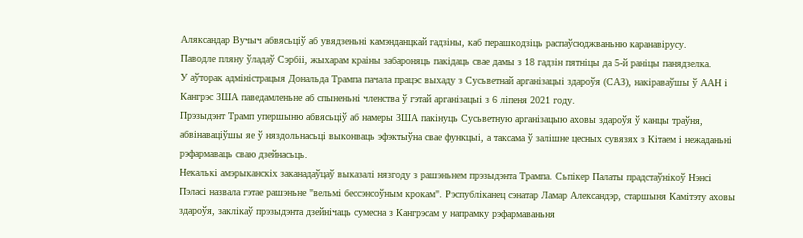Аляксандар Вучыч абвясьціў аб увядзеньні камэнданцкай гадзіны, каб перашкодзіць распаўсюджваньню каранавірусу.
Паводле пляну ўладаў Сэрбіі, жыхарам краіны забароняць пакідаць свае дамы з 18 гадзін пятніцы да 5-й раніцы панядзелка.
У аўторак адміністрацыя Дональда Трампа пачала працэс выхаду з Сусьветнай арганізацыі здароўя (САЗ), накіраваўшы ў ААН і Кангрэс ЗША паведамленьне аб спыненьні членства ў гэтай арганізацыі з 6 ліпеня 2021 году.
Прэзыдэнт Трамп упершыню абвясьціў аб намеры ЗША пакінуць Сусьветную арганізацыю аховы здароўя ў канцы траўня, абвінаваціўшы яе ў няздольнасьці выконваць эфэктыўна свае функцыі, а таксама ў залішне цесных сувязях з Кітаем і нежаданьні рэфармаваць сваю дзейнасьць.
Некалькі амэрыканскіх заканадаўцаў выказалі нязгоду з рашэньнем прэзыдэнта Трампа. Сьпікер Палаты прадстаўнікоў Нэнсі Пэласі назвала гэтае рашэньне "вельмі бессэнсоўным крокам". Рэспубліканец сэнатар Ламар Александэр, старшыня Камітэту аховы здароўя, заклікаў прэзыдэнта дзейнічаць сумесна з Кангрэсам у напрамку рэфармаваньня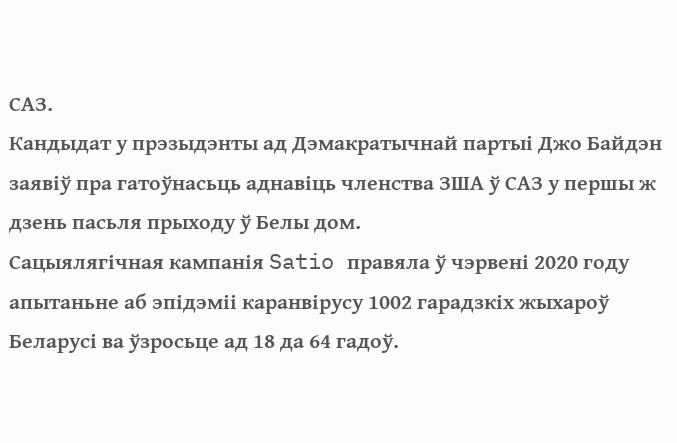САЗ.
Кандыдат у прэзыдэнты ад Дэмакратычнай партыі Джо Байдэн заявіў пра гатоўнасьць аднавіць членства ЗША ў САЗ у першы ж дзень пасьля прыходу ў Белы дом.
Сацыялягічная кампанія Satio правяла ў чэрвені 2020 году апытаньне аб эпідэміі каранвірусу 1002 гарадзкіх жыхароў Беларусі ва ўзросьце ад 18 да 64 гадоў.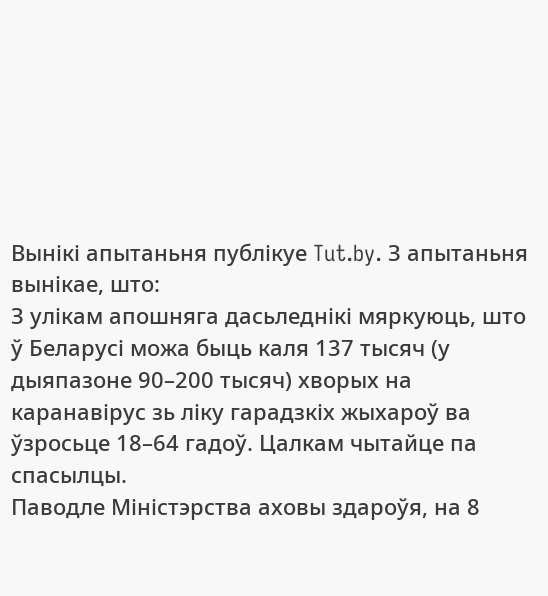Вынікі апытаньня публікуе Tut.by. З апытаньня вынікае, што:
З улікам апошняга дасьледнікі мяркуюць, што ў Беларусі можа быць каля 137 тысяч (у дыяпазоне 90–200 тысяч) хворых на каранавірус зь ліку гарадзкіх жыхароў ва ўзросьце 18–64 гадоў. Цалкам чытайце па спасылцы.
Паводле Міністэрства аховы здароўя, на 8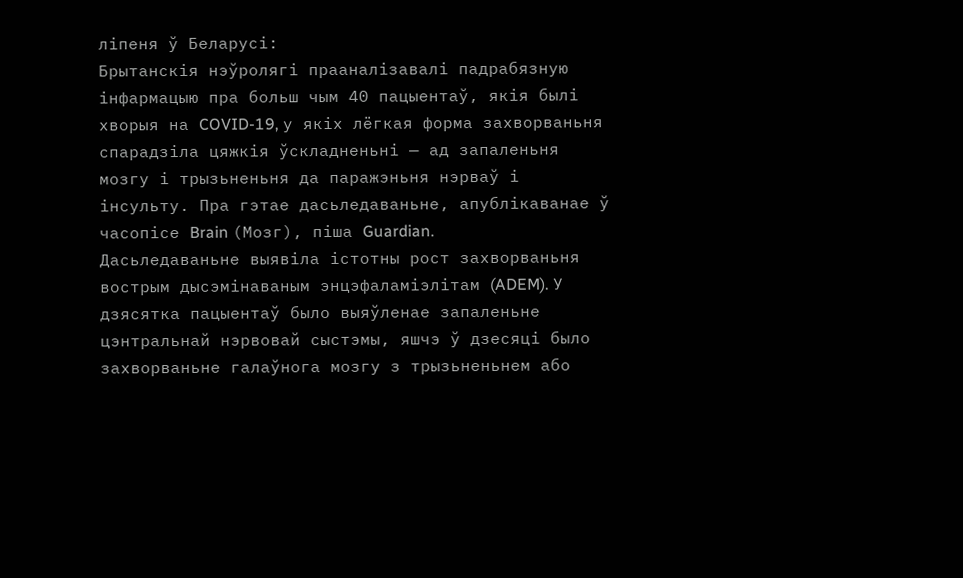ліпеня ў Беларусі:
Брытанскія нэўролягі прааналізавалі падрабязную інфармацыю пра больш чым 40 пацыентаў, якія былі хворыя на COVID-19, у якіх лёгкая форма захворваньня спарадзіла цяжкія ўскладненьні — ад запаленьня мозгу і трызьненьня да паражэньня нэрваў і інсульту. Пра гэтае дасьледаваньне, апублікаванае ў часопісе Brain (Мозг), піша Guardian.
Дасьледаваньне выявіла істотны рост захворваньня вострым дысэмінаваным энцэфаламіэлітам (ADEM). У дзясятка пацыентаў было выяўленае запаленьне цэнтральнай нэрвовай сыстэмы, яшчэ ў дзесяці было захворваньне галаўнога мозгу з трызьненьнем або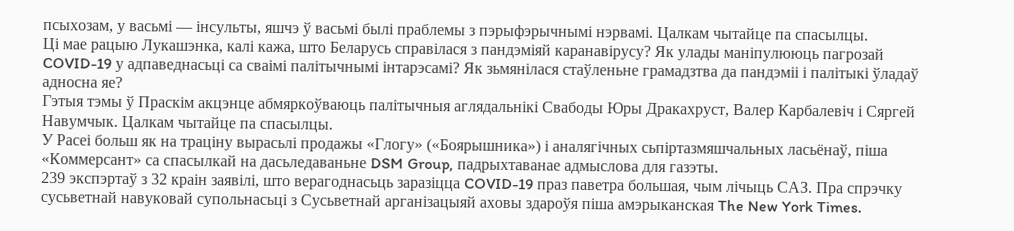псыхозам, у васьмі — інсульты, яшчэ ў васьмі былі праблемы з пэрыфэрычнымі нэрвамі. Цалкам чытайце па спасылцы.
Ці мае рацыю Лукашэнка, калі кажа, што Беларусь справілася з пандэміяй каранавірусу? Як улады маніпулююць пагрозай COVID-19 у адпаведнасьці са сваімі палітычнымі інтарэсамі? Як зьмянілася стаўленьне грамадзтва да пандэміі і палітыкі ўладаў адносна яе?
Гэтыя тэмы ў Праскім акцэнце абмяркоўваюць палітычныя аглядальнікі Свабоды Юры Дракахруст, Валер Карбалевіч і Сяргей Навумчык. Цалкам чытайце па спасылцы.
У Расеі больш як на траціну вырасьлі продажы «Глогу» («Боярышника») і аналягічных сьпіртазмяшчальных ласьёнаў, піша «Коммерсант» са спасылкай на дасьледаваньне DSM Group, падрыхтаванае адмыслова для газэты.
239 экспэртаў з 32 краін заявілі, што верагоднасьць заразіцца COVID-19 праз паветра большая, чым лічыць САЗ. Пра спрэчку сусьветнай навуковай супольнасьці з Сусьветнай арганізацыяй аховы здароўя піша амэрыканская The New York Times.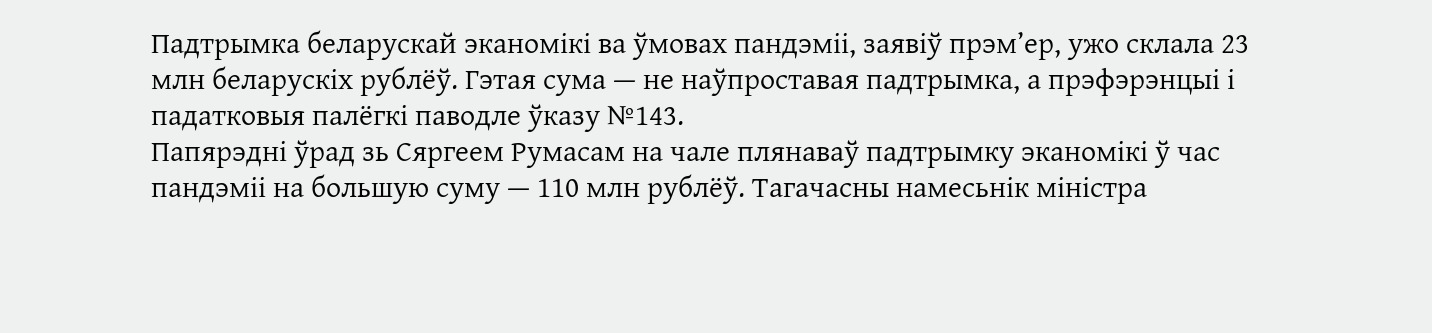Падтрымка беларускай эканомікі ва ўмовах пандэміі, заявіў прэм’ер, ужо склала 23 млн беларускіх рублёў. Гэтая сума — не наўпроставая падтрымка, а прэфэрэнцыі і падатковыя палёгкі паводле ўказу №143.
Папярэдні ўрад зь Сяргеем Румасам на чале плянаваў падтрымку эканомікі ў час пандэміі на большую суму — 110 млн рублёў. Тагачасны намесьнік міністра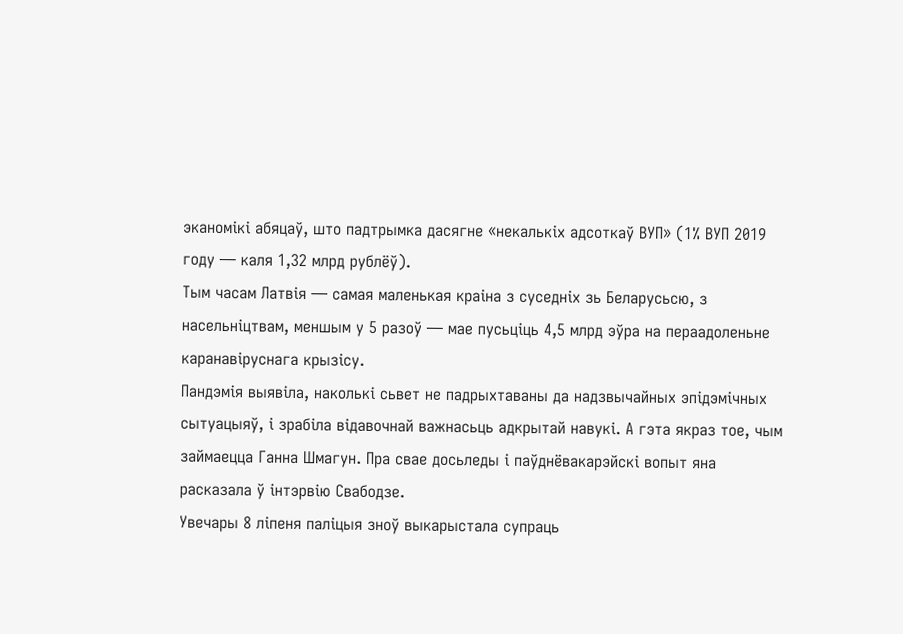эканомікі абяцаў, што падтрымка дасягне «некалькіх адсоткаў ВУП» (1% ВУП 2019 году — каля 1,32 млрд рублёў).
Тым часам Латвія — самая маленькая краіна з суседніх зь Беларусьсю, з насельніцтвам, меншым у 5 разоў — мае пусьціць 4,5 млрд эўра на пераадоленьне каранавіруснага крызісу.
Пандэмія выявіла, наколькі сьвет не падрыхтаваны да надзвычайных эпідэмічных сытуацыяў, і зрабіла відавочнай важнасьць адкрытай навукі. А гэта якраз тое, чым займаецца Ганна Шмагун. Пра свае досьледы і паўднёвакарэйскі вопыт яна расказала ў інтэрвію Свабодзе.
Увечары 8 ліпеня паліцыя зноў выкарыстала супраць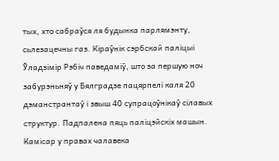тых, хто сабраўся ля будынка парлямэнту, сьлезацечны газ. Кіраўнік сэрбскай паліцыі Ўладзімір Рэбіч паведаміў, што за першую ноч забурэньняў у Бялградзе пацярпелі каля 20 дэманстрантаў і звыш 40 супрацоўнікаў сілавых структур. Падпалена пяць паліцэйскіх машын.
Камісар у правах чалавека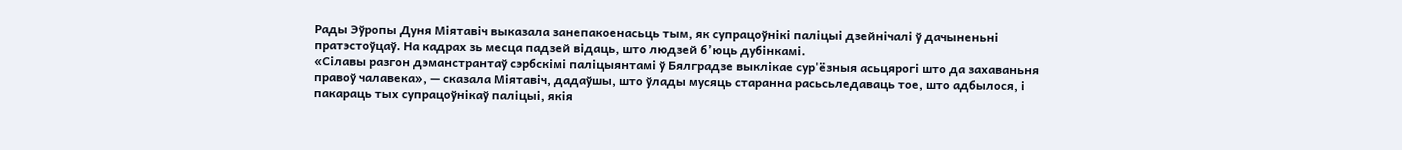Рады Эўропы Дуня Міятавіч выказала занепакоенасьць тым, як супрацоўнікі паліцыі дзейнічалі ў дачыненьні пратэстоўцаў. На кадрах зь месца падзей відаць, што людзей б’юць дубінкамі.
«Сілавы разгон дэманстрантаў сэрбскімі паліцыянтамі ў Бялградзе выклікае сур'ёзныя асьцярогі што да захаваньня правоў чалавека», — сказала Міятавіч, дадаўшы, што ўлады мусяць старанна расьсьледаваць тое, што адбылося, і пакараць тых супрацоўнікаў паліцыі, якія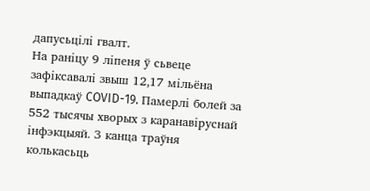дапусьцілі гвалт.
На раніцу 9 ліпеня ў сьвеце зафіксавалі звыш 12,17 мільёна выпадкаў COVID-19. Памерлі болей за 552 тысячы хворых з каранавіруснай інфэкцыяй. З канца траўня колькасьць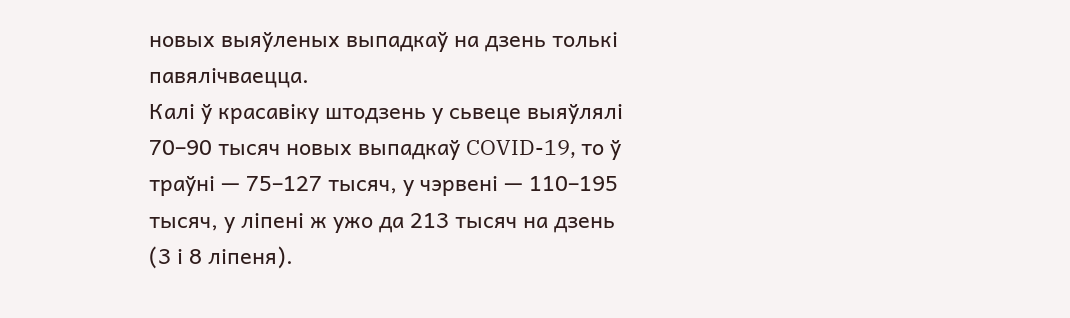новых выяўленых выпадкаў на дзень толькі павялічваецца.
Калі ў красавіку штодзень у сьвеце выяўлялі 70–90 тысяч новых выпадкаў COVID-19, то ў траўні — 75–127 тысяч, у чэрвені — 110–195 тысяч, у ліпені ж ужо да 213 тысяч на дзень (3 і 8 ліпеня).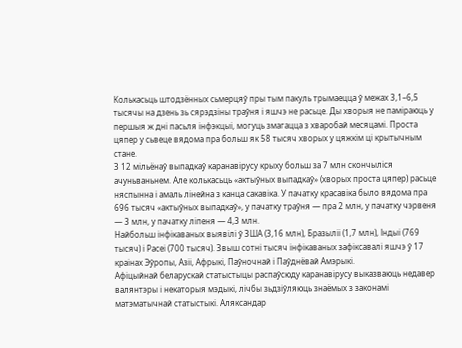Колькасьць штодзённых сьмерцяў пры тым пакуль трымаецца ў межах 3,1–6,5 тысячы на дзень зь сярэдзіны траўня і яшчэ не расьце. Ды хворыя не паміраюць у першыя ж дні пасьля інфэкцыі, могуць змагацца з хваробай месяцамі. Проста цяпер у сьвеце вядома пра больш як 58 тысяч хворых у цяжкім ці крытычным стане.
З 12 мільёнаў выпадкаў каранавірусу крыху больш за 7 млн скончыліся ачуньваньнем. Але колькасьць «актыўных выпадкаў» (хворых проста цяпер) расьце няспынна і амаль лінейна з канца сакавіка. У пачатку красавіка было вядома пра 696 тысяч «актыўных выпадкаў», у пачатку траўня — пра 2 млн, у пачатку чэрвеня — 3 млн, у пачатку ліпеня — 4,3 млн.
Найбольш інфікаваных выявілі ў ЗША (3,16 млн), Бразыліі (1,7 млн), Індыі (769 тысяч) і Расеі (700 тысяч). Звыш сотні тысяч інфікаваных зафіксавалі яшчэ ў 17 краінах Эўропы, Азіі, Афрыкі, Паўночнай і Паўднёвай Амэрыкі.
Афіцыйнай беларускай статыстыцы распаўсюду каранавірусу выказваюць недавер валянтэры і некаторыя мэдыкі, лічбы зьдзіўляюць знаёмых з законамі матэматычнай статыстыкі. Аляксандар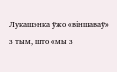Лукашэнка ўжо «віншаваў» з тым, што «мы з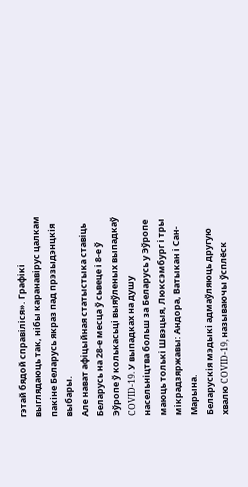гэтай бядой справіліся». Графікі выглядаюць так, нібы каранавірус цалкам пакіне Беларусь якраз пад прэзыдэнцкія выбары.
Але нават афіцыйная статыстыка ставіць Беларусь на 28-е месца ў сьвеце і 8-е ў Эўропе ў колькасьці выяўленых выпадкаў COVID-19. У выпадках на душу насельніцтва больш за Беларусь у Эўропе маюць толькі Швэцыя, Люксэмбург і тры мікрадзяржавы: Андора, Ватыкан і Сан-Марына.
Беларускія мэдыкі адмаўляюць другую хвалю COVID-19, называючы ўсплёск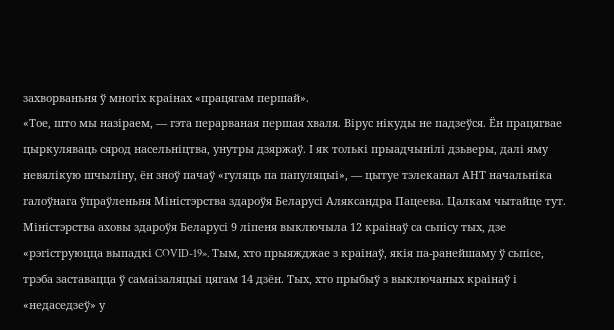захворваньня ў многіх краінах «працягам першай».
«Тое, што мы назіраем, — гэта перарваная першая хваля. Вірус нікуды не падзеўся. Ён працягвае цыркуляваць сярод насельніцтва, унутры дзяржаў. І як толькі прыадчынілі дзьверы, далі яму невялікую шчыліну, ён зноў пачаў «гуляць па папуляцыі», — цытуе тэлеканал АНТ начальніка галоўнага ўпраўленьня Міністэрства здароўя Беларусі Аляксандра Пацеева. Цалкам чытайце тут.
Міністэрства аховы здароўя Беларусі 9 ліпеня выключыла 12 краінаў са сьпісу тых, дзе «рэгіструюцца выпадкі COVID-19». Тым, хто прыяжджае з краінаў, якія па-ранейшаму ў сьпісе, трэба заставацца ў самаізаляцыі цягам 14 дзён. Тых, хто прыбыў з выключаных краінаў і «недаседзеў» у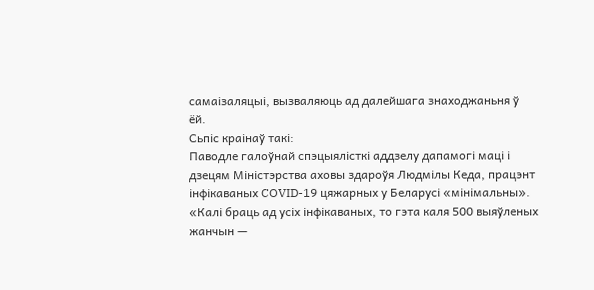самаізаляцыі, вызваляюць ад далейшага знаходжаньня ў ёй.
Сьпіс краінаў такі:
Паводле галоўнай спэцыялісткі аддзелу дапамогі маці і дзецям Міністэрства аховы здароўя Людмілы Кеда, працэнт інфікаваных COVID-19 цяжарных у Беларусі «мінімальны».
«Калі браць ад усіх інфікаваных, то гэта каля 500 выяўленых жанчын —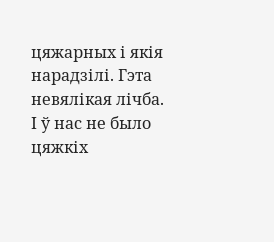цяжарных і якія нарадзілі. Гэта невялікая лічба. І ў нас не было цяжкіх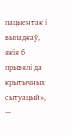пацыентак і выпадкаў, якія б прывялі да крытычных сытуацый», —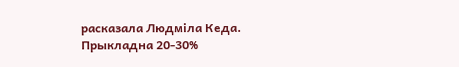расказала Людміла Кеда.
Прыкладна 20-30%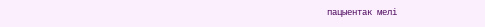пацыентак мелі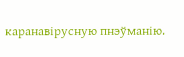каранавірусную пнэўманію.